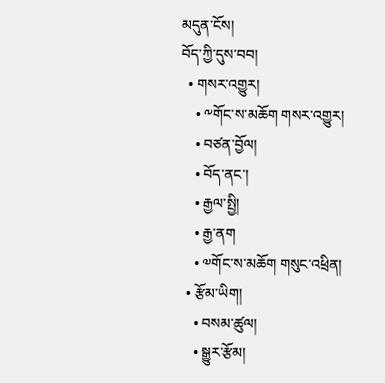མདུན་ངོས།
བོད་ཀྱི་དུས་བབ།
  • གསར་འགྱུར།
    • ༸གོང་ས་མཆོག གསར་འགྱུར།
    • བཙན་བྱོལ།
    • བོད་ནང་།
    • རྒྱལ་སྤྱི།
    • རྒྱ་ནག
    • ༧གོང་ས་མཆོག གསུང་འཕྲིན།
  • རྩོམ་ཡིག།
    • བསམ་ཚུལ།
    • སྒྱུར་རྩོམ།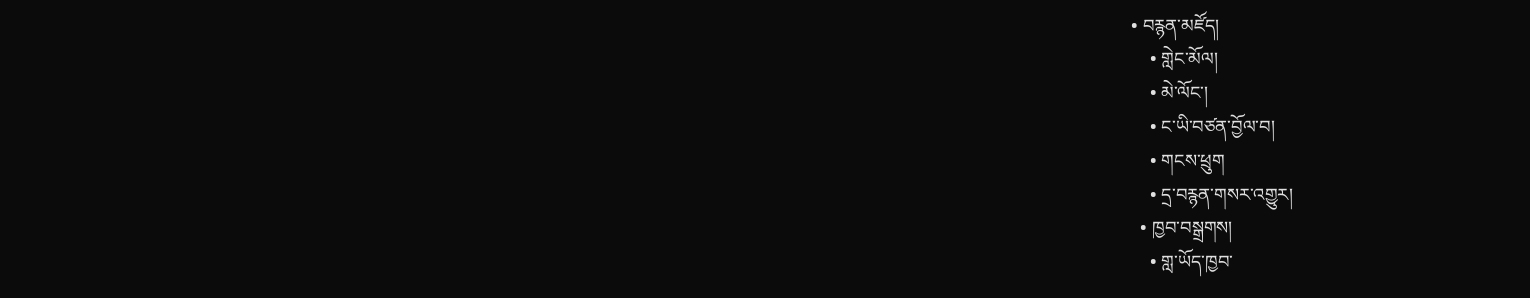• བརྙན་མཛོད།
    • གླེང་མོལ།
    • མེ་ལོང་།
    • ང་ཡི་བཙན་བྱོལ་བ།
    • གངས་ཕྲུག
    • དྲ་བརྙན་གསར་འགྱུར།
  • ཁྱབ་བསྒྲགས།
    • གླ་ཡོད་ཁྱབ་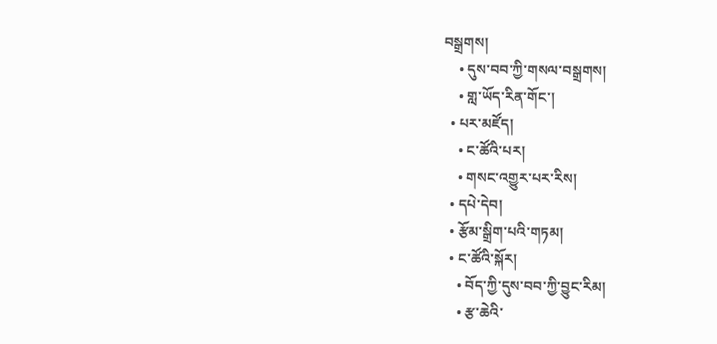བསྒྲགས།
    • དུས་བབ་ཀྱི་གསལ་བསྒྲགས།
    • གླ་ཡོད་རིན་གོང་།
  • པར་མཛོད།
    • ང་ཚོའི་པར།
    • གསང་འགྱུར་པར་རིས།
  • དཔེ་དེབ།
  • རྩོམ་སྒྲིག་པའི་གཏམ།
  • ང་ཚོའི་སྐོར།
    • བོད་ཀྱི་དུས་བབ་ཀྱི་བྱུང་རིམ།
    • རྩ་ཆེའི་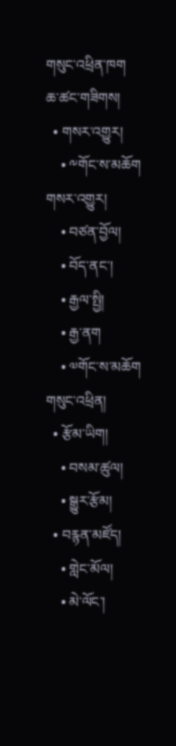གསུང་འཕྲིན་ཁག
ཆ་ཚང་གཟིགས།
  • གསར་འགྱུར།
    • ༸གོང་ས་མཆོག གསར་འགྱུར།
    • བཙན་བྱོལ།
    • བོད་ནང་།
    • རྒྱལ་སྤྱི།
    • རྒྱ་ནག
    • ༧གོང་ས་མཆོག གསུང་འཕྲིན།
  • རྩོམ་ཡིག།
    • བསམ་ཚུལ།
    • སྒྱུར་རྩོམ།
  • བརྙན་མཛོད།
    • གླེང་མོལ།
    • མེ་ལོང་།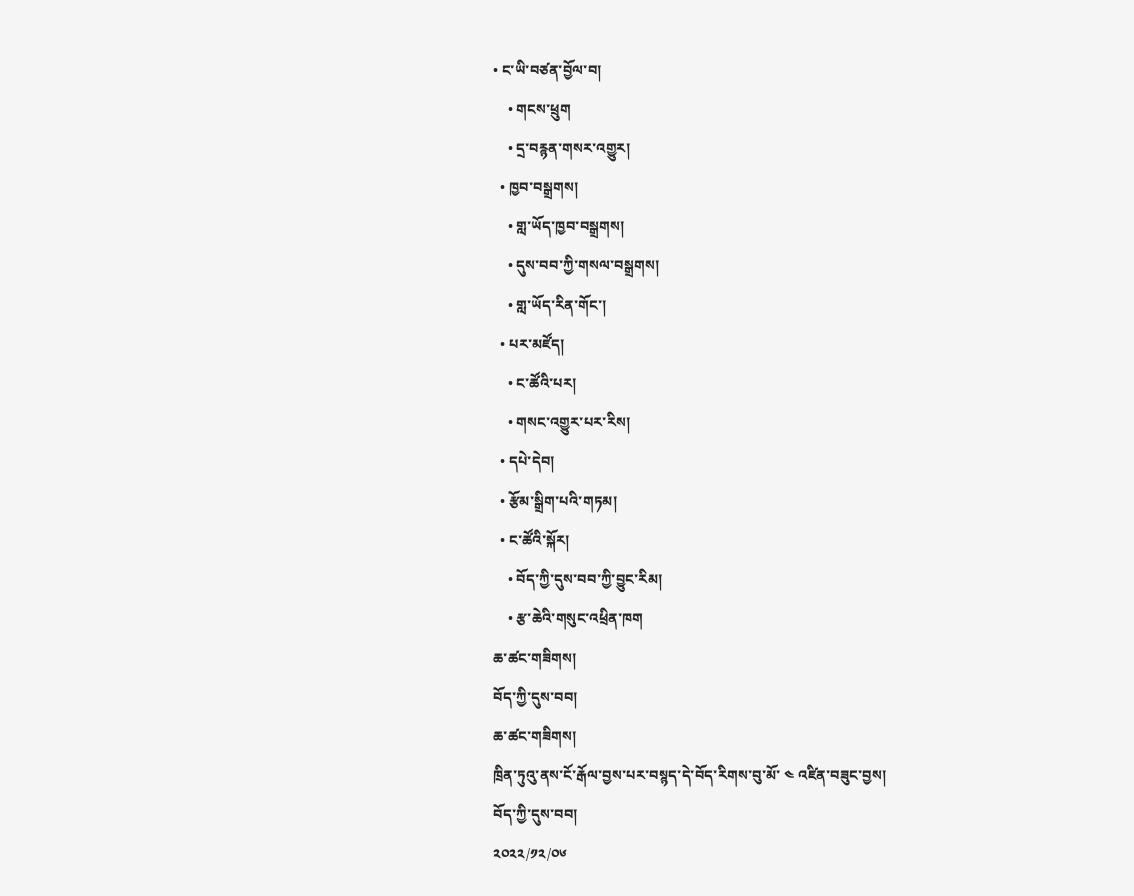• ང་ཡི་བཙན་བྱོལ་བ།
    • གངས་ཕྲུག
    • དྲ་བརྙན་གསར་འགྱུར།
  • ཁྱབ་བསྒྲགས།
    • གླ་ཡོད་ཁྱབ་བསྒྲགས།
    • དུས་བབ་ཀྱི་གསལ་བསྒྲགས།
    • གླ་ཡོད་རིན་གོང་།
  • པར་མཛོད།
    • ང་ཚོའི་པར།
    • གསང་འགྱུར་པར་རིས།
  • དཔེ་དེབ།
  • རྩོམ་སྒྲིག་པའི་གཏམ།
  • ང་ཚོའི་སྐོར།
    • བོད་ཀྱི་དུས་བབ་ཀྱི་བྱུང་རིམ།
    • རྩ་ཆེའི་གསུང་འཕྲིན་ཁག
ཆ་ཚང་གཟིགས།
བོད་ཀྱི་དུས་བབ།
ཆ་ཚང་གཟིགས།
ཁྲིན་ཏུའུ་ནས་ངོ་རྒོལ་བྱས་པར་བསྙད་དེ་བོད་རིགས་བུ་མོ་ ༤ འཛིན་བཟུང་བྱས།
བོད་ཀྱི་དུས་བབ།
༢༠༢༢/༡༢/༠༦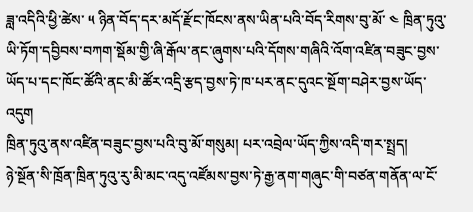ཟླ་འདིའི་ཕྱི་ཚེས་ ༥ ཉིན་བོད་དར་མདོ་རྫོང་ཁོངས་ནས་ཡིན་པའི་བོད་རིགས་བུ་མོ་ ༤ ཁྲིན་ཏུའུ་ཡི་ཏོག་དབྱིབས་བཀག་སྡོམ་གྱི་ཞི་རྒོལ་ནང་ཞུགས་པའི་དོགས་གཞིའི་འོག་འཛིན་བཟུང་བྱས་ཡོད་པ་དང་ཁོང་ཚོའི་ནང་མི་ཚོར་འདྲི་རྩད་བྱས་ཏེ་ཁ་པར་ནང་དུའང་སྔོག་བཤེར་བྱས་ཡོད་འདུག
ཁྲིན་ཏུའུ་ནས་འཛིན་བཟུང་བྱས་པའི་བུ་མོ་གསུམ། པར་འབྲེལ་ཡོད་ཀྱིས་འདི་གར་སྤྲད།
ཉེ་སྔོན་སི་ཁྲོན་ཁྲིན་ཏུའུ་རུ་མི་མང་འདུ་འཛོམས་བྱས་ཏེ་རྒྱ་ནག་གཞུང་གི་བཙན་གནོན་ལ་ངོ་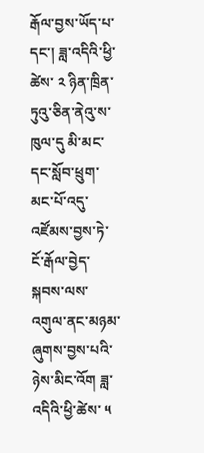རྒོལ་བྱས་ཡོད་པ་དང་། ཟླ་འདིའི་ཕྱི་ཚེས་ ༢ ཉིན་ཁྲིན་ཏུའུ་ཅིན་ནེའུ་ས་ཁུལ་དུ མི་མང་དང་སློབ་ཕྲུག་མང་པོ་འདུ་འཛོམས་བྱས་ཏེ་ངོ་རྒོལ་བྱེད་སྐབས་ལས་འགུལ་ནང་མཉམ་ཞུགས་བྱས་པའི་ཉེས་མིང་འོག ཟླ་འདིའི་ཕྱི་ཚེས་ ༥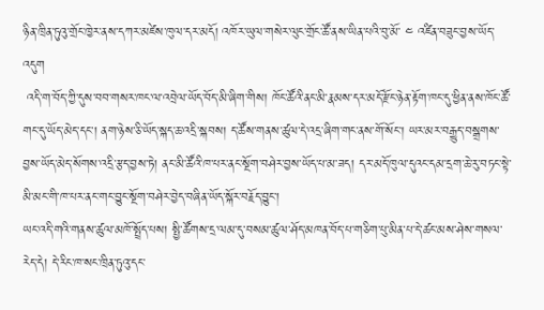ཉིན་ཁྲིན་ཏུའུ་གྲོང་ཁྱེར་ནས་དཀར་མཛེས་ཁུལ་དར་མདོ། འཁོར་ཡུལ་གསེར་ལུང་གྲོང་ཚོ་ནས་ཡིན་པའི་བུ་མོ་ ༤ འཛིན་བཟུང་བྱས་ཡོད་འདུག
 འདི་ག་བོད་ཀྱི་དུས་བབ་གསར་ཁང་ལ་འབྲེལ་ཡོད་བོད་མི་ཞིག་གིས། ཁོང་ཚོའི་ནང་མི་རྣམས་དར་མདོ་རྫོང་ཉེན་རྟོག་ཁང་དུ་ཕྱིན་ནས་ཁོང་ཚོ་གང་དུ་ཡོད་མེད་དང་། ནག་ཉེས་ཅི་ཡོད་སྐད་ཆ་འདྲི་སྐབས། ད་ཚོས་གནས་ཚུལ་དེ་འདྲ་ཞིག་གང་ནས་གོ་སོང་། ཡར་མར་བརྒྱུད་བསྒྲགས་བྱས་ཡོད་མེད་སོགས་འདྲི་རྩད་བྱས་ཏེ། ནང་མི་ཚོའི་ཁ་པར་ནང་སྔོག་བཤེར་བྱས་ཡོད་པ་མ་ཟད། དར་མདོ་ཁུལ་དུའང་དམ་དྲག་ཆེ་རུ་བཏང་སྟེ་མི་མང་གི་ཁ་པར་ནང་གང་བྱུང་སྔོག་བཤེར་བྱེད་བཞིན་ཡོད་སྐོར་བརྗོད་བྱུང་།
ཡང་འདི་གའི་གནས་ཚུལ་མཁོ་སྤྲོད་པས། སྤྱི་ཚོགས་དྲ་ལམ་དུ་བསམ་ཚུལ་ཤོད་མཁན་བོད་པ་གཅིག་པུ་མིན་པ་དེ་ཚང་མས་ཤེས་གསལ་རེད་དེ། དེ་རིང་ཁ་སང་ཁྲིན་ཏུའུ་དང་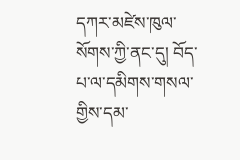དཀར་མཛེས་ཁུལ་སོགས་ཀྱི་ནང་དུ། བོད་པ་ལ་དམིགས་གསལ་གྱིས་དམ་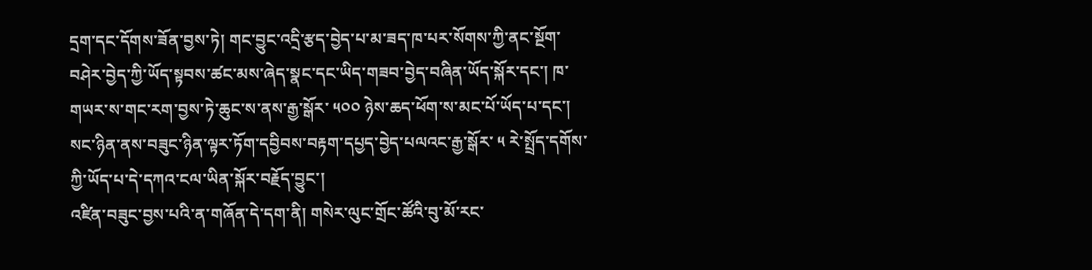དྲག་དང་དོགས་ཟོན་བྱས་ཏེ། གང་བྱུང་འདྲི་རྩད་བྱེད་པ་མ་ཟད་ཁ་པར་སོགས་ཀྱི་ནང་སྔོག་བཤེར་བྱེད་ཀྱི་ཡོད་སྟབས་ཚང་མས་ཞེད་སྣང་དང་ཡིད་གཟབ་བྱེད་བཞིན་ཡོད་སྐོར་དང་། ཁ་གཡར་ས་གང་རག་བྱས་ཏེ་ཆུང་ས་ནས་རྒྱ་སྒོར་ ༥༠༠ ཉེས་ཆད་ཕོག་ས་མང་པོ་ཡོད་པ་དང་། སང་ཉིན་ནས་བཟུང་ཉིན་ལྟར་ཏོག་དབྱིབས་བརྟག་དཔྱད་བྱེད་པལའང་རྒྱ་སྒོར་ ༥ རེ་སྤྲོད་དགོས་ཀྱི་ཡོད་པ་དེ་དཀའ་ངལ་ཡིན་སྐོར་བརྗོད་བྱུང་།
འཛིན་བཟུང་བྱས་པའི་ན་གཞོན་དེ་དག་ནི། གསེར་ལུང་གྲོང་ཚོའི་བུ་མོ་རང་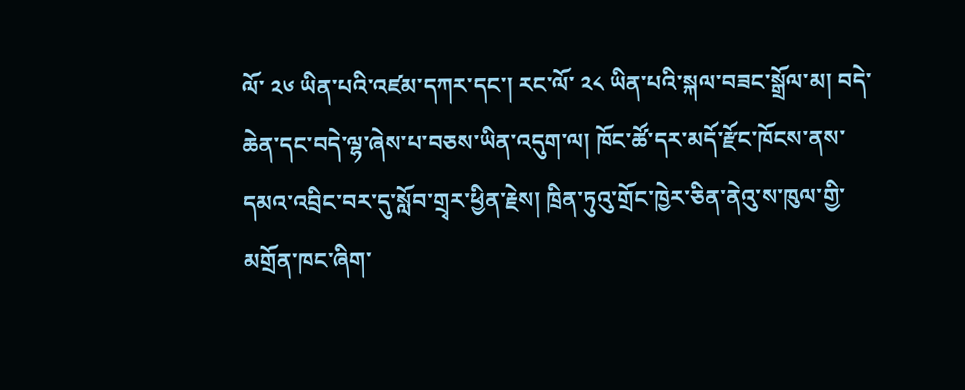ལོ་ ༢༦ ཡིན་པའི་འཛམ་དཀར་དང་། རང་ལོ་ ༢༨ ཡིན་པའི་སྐལ་བཟང་སྒྲོལ་མ། བདེ་ཆེན་དང་བདེ་ལྷ་ཞེས་པ་བཅས་ཡིན་འདུག་ལ། ཁོང་ཚོ་དར་མདོ་རྫོང་ཁོངས་ནས་དམའ་འབྲིང་བར་དུ་སློབ་གྲྭར་ཕྱིན་རྗེས། ཁྲིན་ཏུའུ་གྲོང་ཁྱེར་ཅིན་ནེའུ་ས་ཁུལ་གྱི་མགྲོན་ཁང་ཞིག་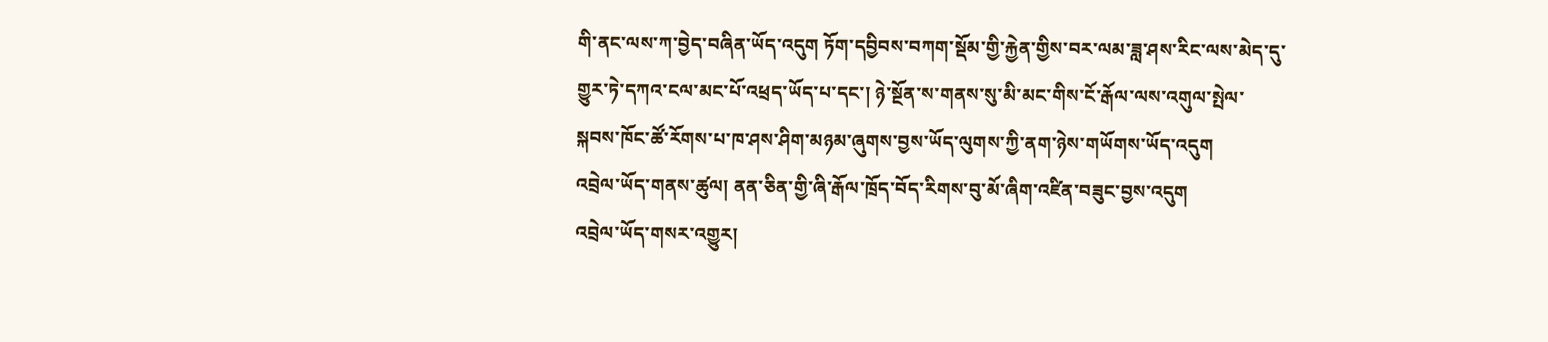གི་ནང་ལས་ཀ་བྱེད་བཞིན་ཡོད་འདུག ཏོག་དབྱིབས་བཀག་སྡོམ་གྱི་རྐྱེན་གྱིས་བར་ལམ་ཟླ་ཤས་རིང་ལས་མེད་དུ་གྱུར་ཏེ་དཀའ་ངལ་མང་པོ་འཕྲད་ཡོད་པ་དང་། ཉེ་སྔོན་ས་གནས་སུ་མི་མང་གིས་ངོ་རྒོལ་ལས་འགུལ་སྤེལ་སྐབས་ཁོང་ཚོ་རོགས་པ་ཁ་ཤས་ཤིག་མཉམ་ཞུགས་བྱས་ཡོད་ལུགས་ཀྱི་ནག་ཉེས་གཡོགས་ཡོད་འདུག
འབྲེལ་ཡོད་གནས་ཚུལ། ནན་ཅིན་གྱི་ཞི་རྒོལ་ཁྲོད་བོད་རིགས་བུ་མོ་ཞིག་འཛིན་བཟུང་བྱས་འདུག
འབྲེལ་ཡོད་གསར་འགྱུར།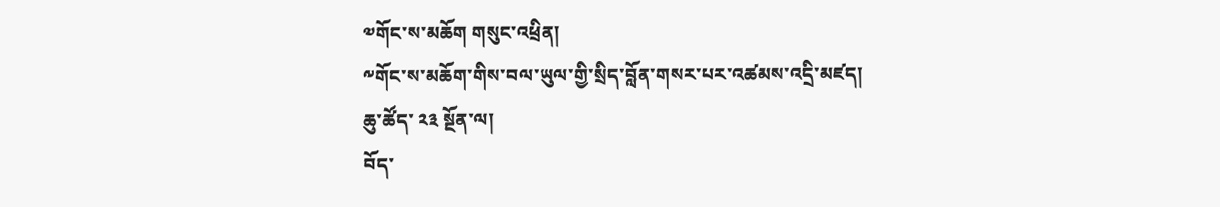༧གོང་ས་མཆོག གསུང་འཕྲིན།
༸གོང་ས་མཆོག་གིས་བལ་ཡུལ་གྱི་སྲིད་བློན་གསར་པར་འཚམས་འདྲི་མཛད།
ཆུ་ཚོད་ ༢༣ སྔོན་ལ།
བོད་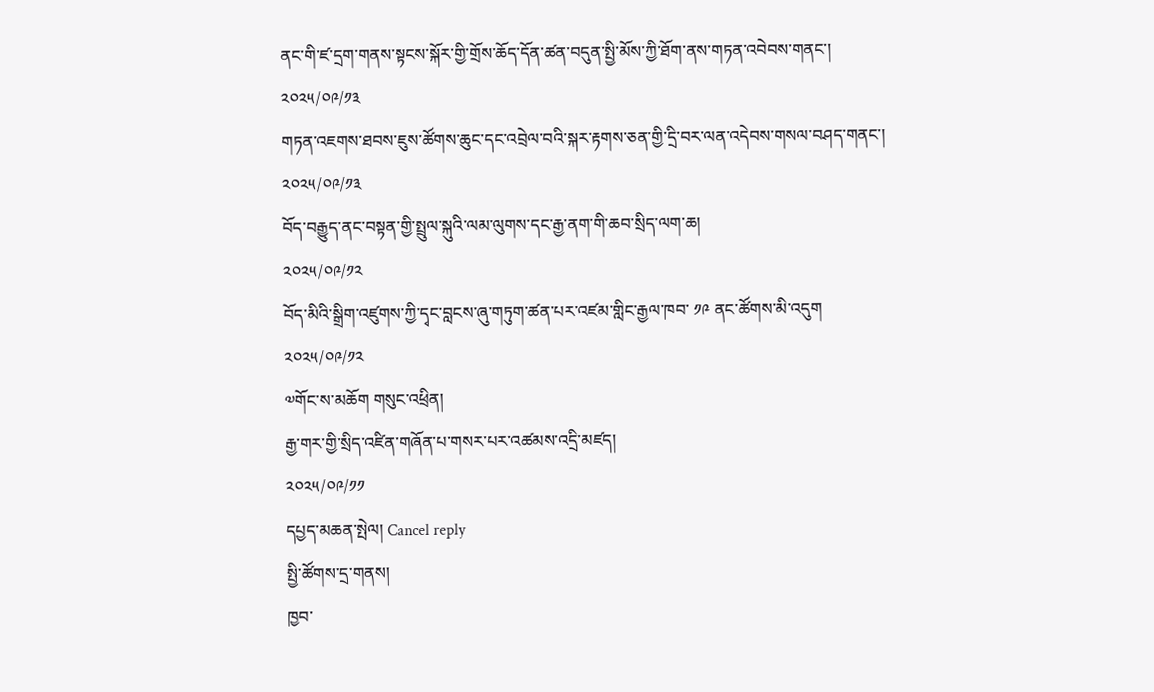ནང་གི་ཛ་དྲག་གནས་སྟངས་སྐོར་གྱི་གྲོས་ཆོད་དོན་ཚན་བདུན་སྤྱི་མོས་ཀྱི་ཐོག་ནས་གཏན་འབེབས་གནང་།
༢༠༢༥/༠༩/༡༣
གཏན་འཇགས་ཐབས་ཇུས་ཚོགས་ཆུང་དང་འབྲེལ་བའི་སྐར་རྟགས་ཅན་གྱི་དྲི་བར་ལན་འདེབས་གསལ་བཤད་གནང་།
༢༠༢༥/༠༩/༡༣
བོད་བརྒྱུད་ནང་བསྟན་གྱི་སྤྲུལ་སྐུའི་ལམ་ལུགས་དང་རྒྱ་ནག་གི་ཆབ་སྲིད་ལག་ཆ།
༢༠༢༥/༠༩/༡༢
བོད་མིའི་སྒྲིག་འཛུགས་ཀྱི་དྭང་བླངས་ཞུ་གཏུག་ཚན་པར་འཛམ་གླིང་རྒྱལ་ཁབ་ ༡༩ ནང་ཚོགས་མི་འདུག
༢༠༢༥/༠༩/༡༢
༧གོང་ས་མཆོག གསུང་འཕྲིན།
རྒྱ་གར་གྱི་སྲིད་འཛིན་གཞོན་པ་གསར་པར་འཚམས་འདྲི་མཛད།
༢༠༢༥/༠༩/༡༡
དཔྱད་མཆན་སྤེལ། Cancel reply
སྤྱི་ཚོགས་དྲ་གནས།
ཁྱབ་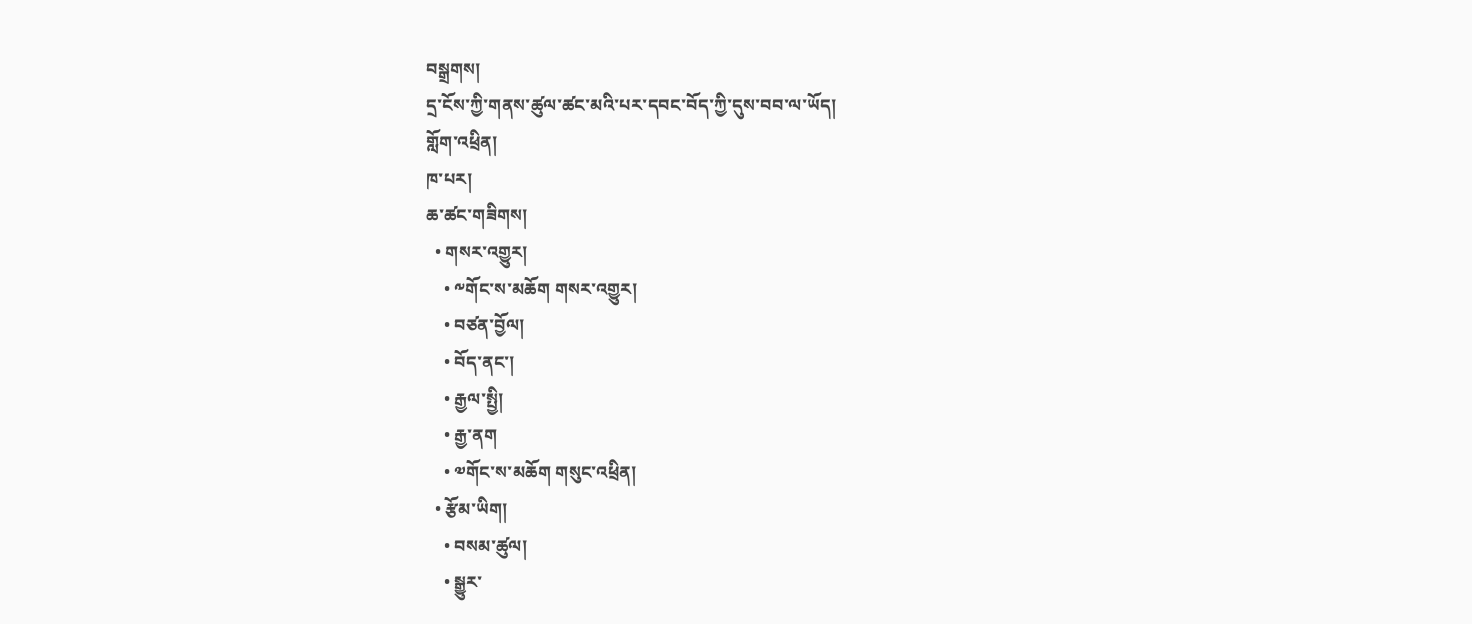བསྒྲགས།
དྲ་ངོས་ཀྱི་གནས་ཚུལ་ཚང་མའི་པར་དབང་བོད་ཀྱི་དུས་བབ་ལ་ཡོད།
གློག་འཕྲིན།
ཁ་པར།
ཆ་ཚང་གཟིགས།
  • གསར་འགྱུར།
    • ༸གོང་ས་མཆོག གསར་འགྱུར།
    • བཙན་བྱོལ།
    • བོད་ནང་།
    • རྒྱལ་སྤྱི།
    • རྒྱ་ནག
    • ༧གོང་ས་མཆོག གསུང་འཕྲིན།
  • རྩོམ་ཡིག།
    • བསམ་ཚུལ།
    • སྒྱུར་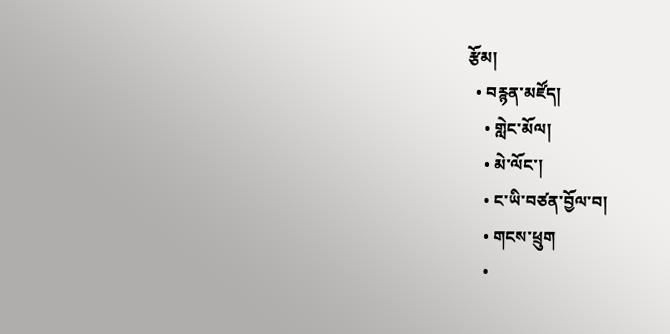རྩོམ།
  • བརྙན་མཛོད།
    • གླེང་མོལ།
    • མེ་ལོང་།
    • ང་ཡི་བཙན་བྱོལ་བ།
    • གངས་ཕྲུག
    •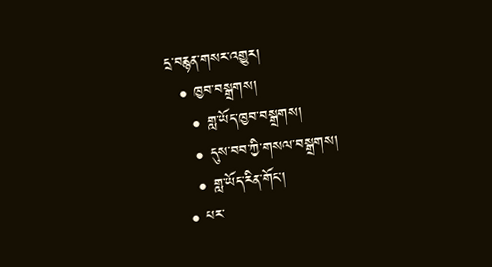དྲ་བརྙན་གསར་འགྱུར།
  • ཁྱབ་བསྒྲགས།
    • གླ་ཡོད་ཁྱབ་བསྒྲགས།
    • དུས་བབ་ཀྱི་གསལ་བསྒྲགས།
    • གླ་ཡོད་རིན་གོང་།
  • པར་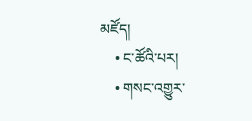མཛོད།
    • ང་ཚོའི་པར།
    • གསང་འགྱུར་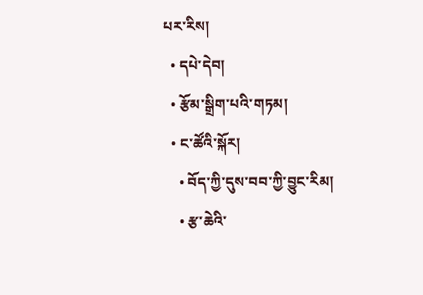པར་རིས།
  • དཔེ་དེབ།
  • རྩོམ་སྒྲིག་པའི་གཏམ།
  • ང་ཚོའི་སྐོར།
    • བོད་ཀྱི་དུས་བབ་ཀྱི་བྱུང་རིམ།
    • རྩ་ཆེའི་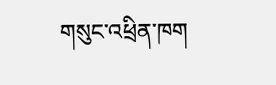གསུང་འཕྲིན་ཁག